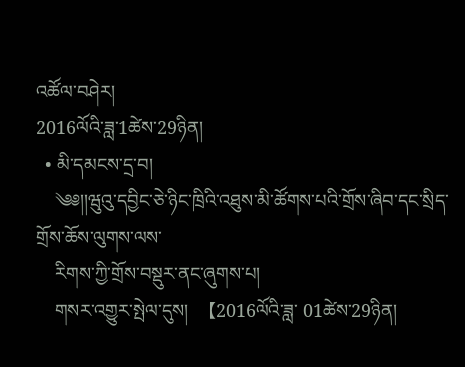འཚོལ་བཤེར།
2016ལོའི་ཟླ་1ཚེས་29ཉིན།
  • མི་དམངས་དྲ་བ།
    ༄༅།།ཝུའུ་དབྱིང་ཅེ་ཉིང་ཁྲིའི་འཐུས་མི་ཚོགས་པའི་གྲོས་ཞིབ་དང་སྲིད་གྲོས་ཆོས་ལུགས་ལས་
    རིགས་ཀྱི་གྲོས་བསྡུར་ནང་ཞུགས་པ།
    གསར་འགྱུར་སྤེལ་དུས།  【2016ལོའི་ཟླ་ 01ཚེས་29ཉིན།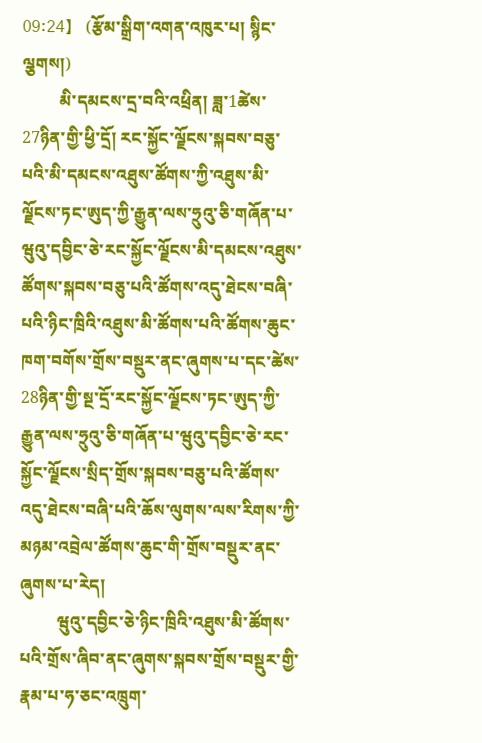09:24】   (རྩོམ་སྒྲིག་འགན་འཁུར་པ། སྙིང་ལྕགས།)
         མི་དམངས་དྲ་བའི་འཕྲིན། ཟླ་1ཚེས་27ཉིན་གྱི་ཕྱི་དྲོ། རང་སྐྱོང་ལྗོངས་སྐབས་བཅུ་པའི་མི་དམངས་འཐུས་ཚོགས་ཀྱི་འཐུས་མི་ལྗོངས་ཏང་ཨུད་ཀྱི་རྒྱུན་ལས་ཧྲུའུ་ཅི་གཞོན་པ་ཝུའུ་དབྱིང་ཅེ་རང་སྐྱོང་ལྗོངས་མི་དམངས་འཐུས་ཚོགས་སྐབས་བཅུ་པའི་ཚོགས་འདུ་ཐེངས་བཞི་པའི་ཉིང་ཁྲིའི་འཐུས་མི་ཚོགས་པའི་ཚོགས་ཆུང་ཁག་བགོས་གྲོས་བསྡུར་ནང་ཞུགས་པ་དང་ཚེས་28ཉིན་གྱི་སྔ་དྲོ་རང་སྐྱོང་ལྗོངས་ཏང་ཨུད་ཀྱི་རྒྱུན་ལས་ཧྲུའུ་ཅི་གཞོན་པ་ཝུའུ་དབྱིང་ཅེ་རང་སྐྱོང་ལྗོངས་སྲིད་གྲོས་སྐབས་བཅུ་པའི་ཚོགས་འདུ་ཐེངས་བཞི་པའི་ཆོས་ལུགས་ལས་རིགས་ཀྱི་མཉམ་འབྲེལ་ཚོགས་ཆུང་གི་གྲོས་བསྡུར་ནང་ཞུགས་པ་རེད།
         ཝུའུ་དབྱིང་ཅེ་ཉིང་ཁྲིའི་འཐུས་མི་ཚོགས་པའི་གྲོས་ཞིབ་ནང་ཞུགས་སྐབས་གྲོས་བསྡུར་གྱི་རྣམ་པ་ཧ་ཅང་འཁྲུག་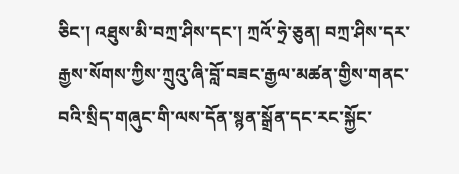ཅིང་། འཐུས་མི་བཀྲ་ཤིས་དང་། ཀྲའོ་ཧྲེ་ཅུན། བཀྲ་ཤིས་དར་རྒྱས་སོགས་ཀྱིས་ཀྲུའུ་ཞི་བློ་བཟང་རྒྱལ་མཚན་གྱིས་གནང་བའི་སྲིད་གཞུང་གི་ལས་དོན་སྙན་སྒྲོན་དང་རང་སྐྱོང་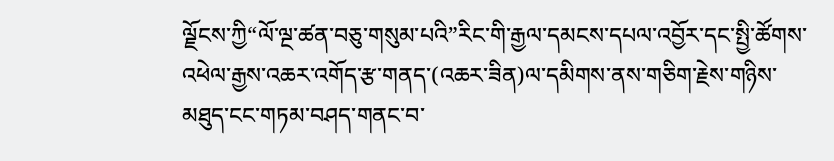ལྗོངས་ཀྱི“ལོ་ལྔ་ཚན་བཅུ་གསུམ་པའི”རིང་གི་རྒྱལ་དམངས་དཔལ་འབྱོར་དང་སྤྱི་ཚོགས་འཕེལ་རྒྱས་འཆར་འགོད་རྩ་གནད་(འཆར་ཟིན)ལ་དམིགས་ནས་གཅིག་རྗེས་གཉིས་མཐུད་ངང་གཏམ་བཤད་གནང་བ་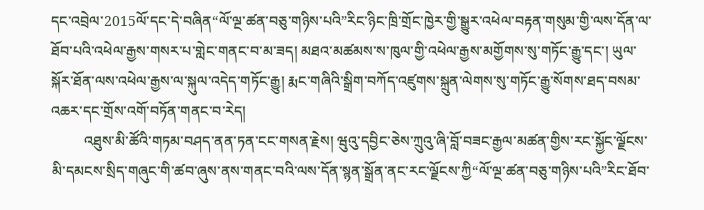དང་འབྲེལ་2015ལོ་དང་དེ་བཞིན“ལོ་ལྔ་ཚན་བཅུ་གཉིས་པའི”རིང་ཉིང་ཁྲི་གྲོང་ཁྱེར་གྱི་སྒྱུར་འཕེལ་བརྟན་གསུམ་གྱི་ལས་དོན་ལ་ཐོབ་པའི་འཕེལ་རྒྱས་གསར་པ་གླེང་གནང་བ་མ་ཟད། མཐའ་མཚམས་ས་ཁུལ་གྱི་འཕེལ་རྒྱས་མགྱོགས་སུ་གཏོང་རྒྱུ་དང་། ཡུལ་སྐོར་ཐོན་ལས་འཕེལ་རྒྱས་ལ་སྐུལ་འདེད་གཏོང་རྒྱུ། རྨང་གཞིའི་སྒྲིག་བཀོད་འཛུགས་སྐྲུན་ལེགས་སུ་གཏོང་རྒྱུ་སོགས་ཐད་བསམ་འཆར་དང་གྲོས་འགོ་བཏོན་གནང་བ་རེད།
         འཐུས་མི་ཚོའི་གཏམ་བཤད་ནན་ཏན་ངང་གསན་རྗེས། ཝུའུ་དབྱིང་ཅེས་ཀྲུའུ་ཞི་བློ་བཟང་རྒྱལ་མཚན་གྱིས་རང་སྐྱོང་ལྗོངས་མི་དམངས་སྲིད་གཞུང་གི་ཚབ་ཞུས་ནས་གནང་བའི་ལས་དོན་སྙན་སྒྲོན་ནང་རང་ལྗོངས་ཀྱི“ལོ་ལྔ་ཚན་བཅུ་གཉིས་པའི”རིང་ཐོབ་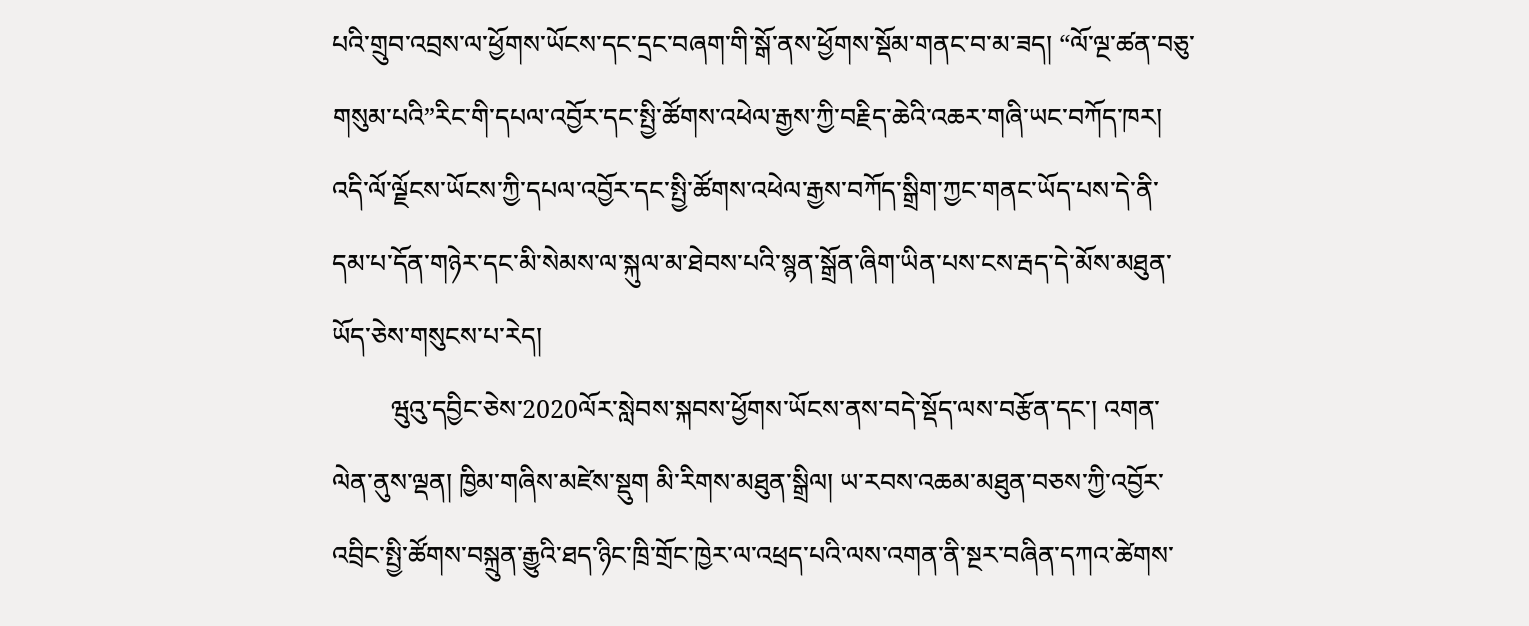པའི་གྲུབ་འབྲས་ལ་ཕྱོགས་ཡོངས་དང་དྲང་བཞག་གི་སྒོ་ནས་ཕྱོགས་སྡོམ་གནང་བ་མ་ཟད། “ལོ་ལྔ་ཚན་བཅུ་གསུམ་པའི”རིང་གི་དཔལ་འབྱོར་དང་སྤྱི་ཚོགས་འཕེལ་རྒྱས་ཀྱི་བརྗིད་ཆེའི་འཆར་གཞི་ཡང་བཀོད་ཁར། འདི་ལོ་ལྗོངས་ཡོངས་ཀྱི་དཔལ་འབྱོར་དང་སྤྱི་ཚོགས་འཕེལ་རྒྱས་བཀོད་སྒྲིག་ཀྱང་གནང་ཡོད་པས་དེ་ནི་དམ་པ་དོན་གཉེར་དང་མི་སེམས་ལ་སྐུལ་མ་ཐེབས་པའི་སྙན་སྒྲོན་ཞིག་ཡིན་པས་ངས་རྦད་དེ་མོས་མཐུན་ཡོད་ཅེས་གསུངས་པ་རེད།
         ཝུའུ་དབྱིང་ཅེས་2020ལོར་སླེབས་སྐབས་ཕྱོགས་ཡོངས་ནས་བདེ་སྡོད་ལས་བརྩོན་དང་། འགན་ལེན་ནུས་ལྡན། ཁྱིམ་གཞིས་མཛེས་སྡུག མི་རིགས་མཐུན་སྒྲིལ། ཡ་རབས་འཆམ་མཐུན་བཅས་ཀྱི་འབྱོར་འབྲིང་སྤྱི་ཚོགས་བསྐྲུན་རྒྱུའི་ཐད་ཉིང་ཁྲི་གྲོང་ཁྱེར་ལ་འཕྲད་པའི་ལས་འགན་ནི་སྔར་བཞིན་དཀའ་ཚེགས་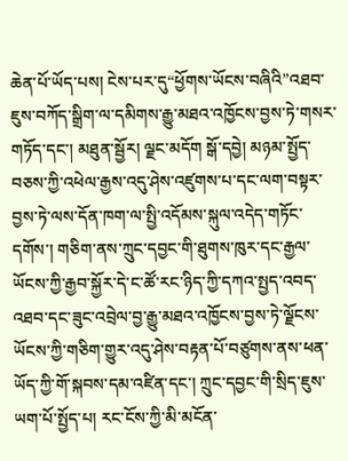ཆེན་པོ་ཡོད་པས། ངེས་པར་དུ“ཕྱོགས་ཡོངས་བཞིའི”འཐབ་ཇུས་བཀོད་སྒྲིག་ལ་དམིགས་རྒྱུ་མཐའ་འཁྱོངས་བྱས་ཏེ་གསར་གཏོད་དང་། མཐུན་སྦྱོར། ལྗང་མདོག སྒོ་དབྱེ། མཉམ་སྤྱོད་བཅས་ཀྱི་འཕེལ་རྒྱས་འདུ་ཤེས་འཛུགས་པ་དང་ལག་བསྟར་བྱས་ཏེ་ལས་དོན་ཁག་ལ་སྤྱི་འདོམས་སྐུལ་འདེད་གཏོང་དགོས་། གཅིག་ནས་ཀྲུང་དབྱང་གི་ཐུགས་ཁུར་དང་རྒྱལ་ཡོངས་ཀྱི་རྒྱབ་སྐྱོར་དེ་ང་ཚོ་རང་ཉིད་ཀྱི་དཀའ་སྤྱད་འབད་འཐབ་དང་ཟུང་འབྲེལ་བྱ་རྒྱུ་མཐའ་འཁྱོངས་བྱས་ཏེ་ལྗོངས་ཡོངས་ཀྱི་གཅིག་གྱུར་འདུ་ཤེས་བརྟན་པོ་བཙུགས་ནས་ཕན་ཡོད་ཀྱི་གོ་སྐབས་དམ་འཛིན་དང་། ཀྲུང་དབྱང་གི་སྲིད་ཇུས་ཡག་པོ་སྤྱོད་པ། རང་ངོས་ཀྱི་མི་མངོན་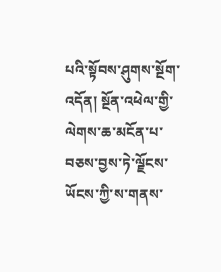པའི་སྟོབས་ཤུགས་སྔོག་འདོན། སྔོན་འཕེལ་གྱི་ལེགས་ཆ་མངོན་པ་བཅས་བྱས་ཏེ་ལྗོངས་ཡོངས་ཀྱི་ས་གནས་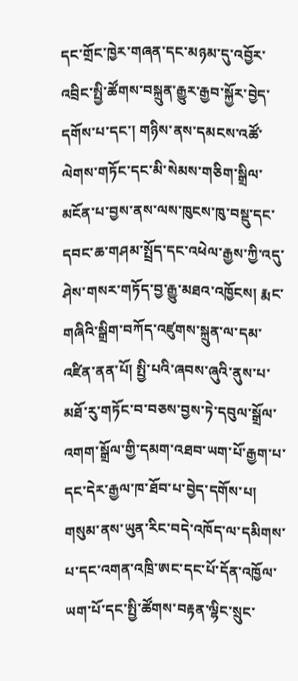དང་གྲོང་ཁྱེར་གཞན་དང་མཉམ་དུ་འབྱོར་འབྲིང་སྤྱི་ཚོགས་བསྐྲུན་རྒྱུར་རྒྱབ་སྐྱོར་བྱེད་དགོས་པ་དང་། གཉིས་ནས་དམངས་འཚོ་ལེགས་གཏོང་དང་མི་སེམས་གཅིག་སྒྲིལ་མངོན་པ་བྱས་ནས་ལས་ཁུངས་ཁུ་བསྡུ་དང་དབང་ཆ་གཤམ་སྤྲོད་དང་འཕེལ་རྒྱས་ཀྱི་འདུ་ཤེས་གསར་གཏོད་བྱ་རྒྱུ་མཐའ་འཁྱོངས། རྨང་གཞིའི་སྒྲིག་བཀོད་འཛུགས་སྐྲུན་ལ་དམ་འཛིན་ནན་པོ། སྤྱི་པའི་ཞབས་ཞུའི་ནུས་པ་མཐོ་རུ་གཏོང་བ་བཅས་བྱས་ཏེ་དབུལ་སྒྲོལ་འགག་སྒྲོལ་གྱི་དམག་འཐབ་ཡག་པོ་རྒྱག་པ་དང་དེར་རྒྱལ་ཁ་ཐོབ་པ་བྱེད་དགོས་པ། གསུམ་ནས་ཡུན་རིང་བདེ་འཁོད་ལ་དམིགས་པ་དང་འགན་འཁྲི་ཨང་དང་པོ་དོན་འཁྱོལ་ཡག་པོ་དང་སྤྱི་ཚོགས་བརྟན་ལྷིང་སྲུང་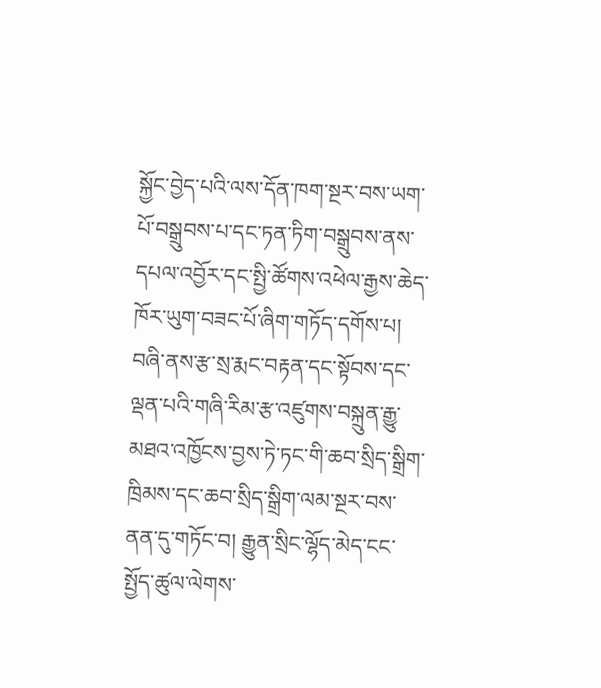སྐྱོང་བྱེད་པའི་ལས་དོན་ཁག་སྔར་བས་ཡག་པོ་བསྒྲུབས་པ་དང་ཏན་ཏིག་བསྒྲུབས་ནས་དཔལ་འབྱོར་དང་སྤྱི་ཚོགས་འཕེལ་རྒྱས་ཆེད་ཁོར་ཡུག་བཟང་པོ་ཞིག་གཏོད་དགོས་པ། བཞི་ནས་རྩ་སྲ་རྨང་བརྟན་དང་སྟོབས་དང་ལྡན་པའི་གཞི་རིམ་རྩ་འཛུགས་བསྐྲུན་རྒྱུ་མཐའ་འཁྱོངས་བྱས་ཏེ་ཏང་གི་ཆབ་སྲིད་སྒྲིག་ཁྲིམས་དང་ཆབ་སྲིད་སྒྲིག་ལམ་སྔར་བས་ནན་དུ་གཏོང་བ། རྒྱུན་སྲིང་ལྷོད་མེད་ངང་སྤྱོད་ཚུལ་ལེགས་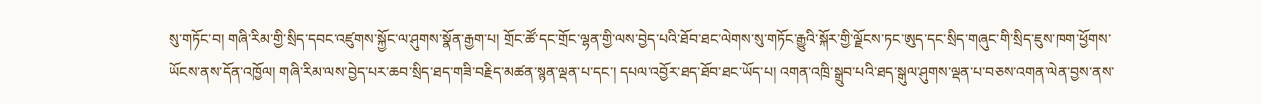སུ་གཏོང་བ། གཞི་རིམ་གྱི་སྲིད་དབང་འཛུགས་སྐྱོང་ལ་ཤུགས་སྣོན་རྒྱག་པ། གྲོང་ཚོ་དང་གྲོང་ལྷན་གྱི་ལས་བྱེད་པའི་ཐོབ་ཐང་ལེགས་སུ་གཏོང་རྒྱུའི་སྐོར་གྱི་ལྗོངས་ཏང་ཨུད་དང་སྲིད་གཞུང་གི་སྲིད་ཇུས་ཁག་ཕྱོགས་ཡོངས་ནས་དོན་འཁྱོལ། གཞི་རིམ་ལས་བྱེད་པར་ཆབ་སྲིད་ཐད་གཟི་བརྗིད་མཚན་སྙན་ལྡན་པ་དང་། དཔལ་འབྱོར་ཐད་ཐོབ་ཐང་ཡོད་པ། འགན་འཁྲི་སྒྲུབ་པའི་ཐད་སྒུལ་ཤུགས་ལྡན་པ་བཅས་འགན་ལེན་བྱས་ནས་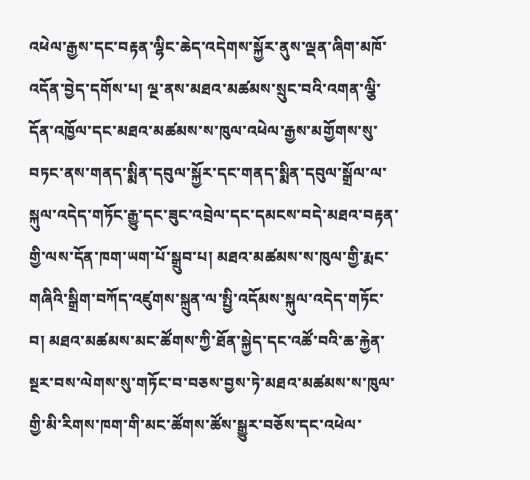འཕེལ་རྒྱས་དང་བརྟན་ལྷིང་ཆེད་འདེགས་སྐྱོར་ནུས་ལྡན་ཞིག་མཁོ་འདོན་བྱེད་དགོས་པ། ལྔ་ནས་མཐའ་མཚམས་སྲུང་བའི་འགན་ལྕི་དོན་འཁྱོལ་དང་མཐའ་མཚམས་ས་ཁུལ་འཕེལ་རྒྱས་མགྱོགས་སུ་བཏང་ནས་གནད་སྨིན་དབུལ་སྐྱོར་དང་གནད་སྨིན་དབུལ་སྒྲོལ་ལ་སྐུལ་འདེད་གཏོང་རྒྱུ་དང་ཟུང་འབྲེལ་དང་དམངས་བདེ་མཐའ་བརྟན་གྱི་ལས་དོན་ཁག་ཡག་པོ་སྒྲུབ་པ། མཐའ་མཚམས་ས་ཁུལ་གྱི་རྨང་གཞིའི་སྒྲིག་བཀོད་འཛུགས་སྐྲུན་ལ་སྤྱི་འདོམས་སྐུལ་འདེད་གཏོང་བ། མཐའ་མཚམས་མང་ཚོགས་ཀྱི་ཐོན་སྐྱེད་དང་འཚོ་བའི་ཆ་རྐྱེན་སྔར་བས་ལེགས་སུ་གཏོང་བ་བཅས་བྱས་ཏེ་མཐའ་མཚམས་ས་ཁུལ་གྱི་མི་རིགས་ཁག་གི་མང་ཚོགས་ཚོས་སྒྱུར་བཅོས་དང་འཕེལ་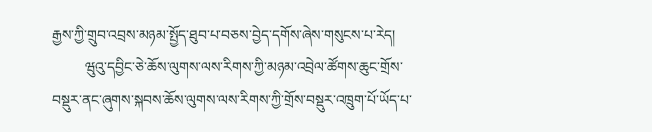རྒྱས་ཀྱི་གྲུབ་འབྲས་མཉམ་སྤྱོད་ཐུབ་པ་བཅས་བྱེད་དགོས་ཞེས་གསུངས་པ་རེད།
         ཝུའུ་དབྱིང་ཅེ་ཆོས་ལུགས་ལས་རིགས་ཀྱི་མཉམ་འབྲེལ་ཚོགས་ཆུང་གྲོས་བསྡུར་ནང་ཞུགས་སྐབས་ཆོས་ལུགས་ལས་རིགས་ཀྱི་གྲོས་བསྡུར་འཁྲུག་པོ་ཡོད་པ་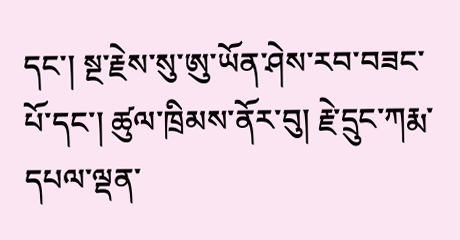དང་། སྔ་རྗེས་སུ་ཨུ་ཡོན་ཤེས་རབ་བཟང་པོ་དང་། ཚུལ་ཁྲིམས་ནོར་བུ། རྗེ་དྲུང་ཀརྨ་དཔལ་ལྡན་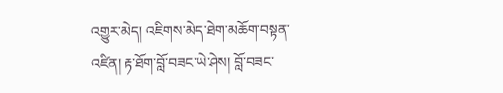འགྱུར་མེད། འཇིགས་མེད་ཐེག་མཆོག་བསྟན་འཛིན། རྟ་ཐོག་བློ་བཟང་ཡེ་ཤེས། བློ་བཟང་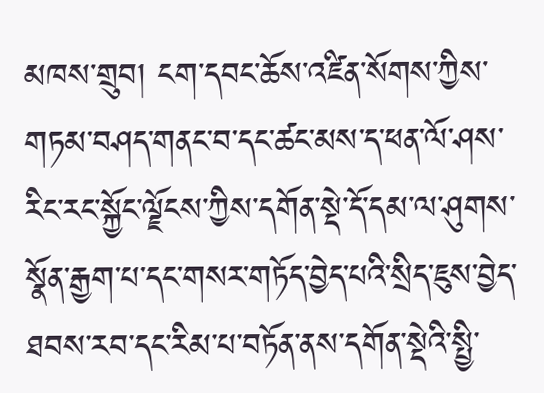མཁས་གྲུབ། ངག་དབང་ཆོས་འཛིན་སོགས་ཀྱིས་གཏམ་བཤད་གནང་བ་དང་ཚང་མས་ད་ཕན་ལོ་ཤས་རིང་རང་སྐྱོང་ལྗོངས་ཀྱིས་དགོན་སྡེ་དོ་དམ་ལ་ཤུགས་སྣོན་རྒྱག་པ་དང་གསར་གཏོད་བྱེད་པའི་སྲིད་ཇུས་བྱེད་ཐབས་རབ་དང་རིམ་པ་བཏོན་ནས་དགོན་སྡེའི་སྤྱི་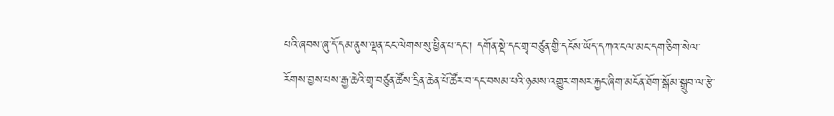པའི་ཞབས་ཞུ་དོ་དམ་ནུས་ལྡན་ངང་ལེགས་སུ་ཕྱིན་པ་དང་། དགོན་སྡེ་དང་གྲྭ་བཙུན་གྱི་དངོས་ཡོད་དཀའ་ངལ་མང་དག་ཅིག་སེལ་རོགས་བྱས་པས་རྒྱ་ཆེའི་གྲྭ་བཙུན་ཚོས་དྲིན་ཆེན་པོ་ཚོར་བ་དང་བསམ་པའི་ཉམས་འགྱུར་གསར་རྐྱང་ཞིག་མངོན་ཐོག་སྒོམ་སྒྲུབ་ལ་རྩེ་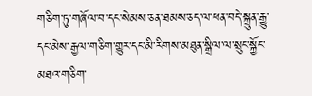གཅིག་ཏུ་གཞོལ་བ་དང་སེམས་ཅན་ཐམས་ཅད་ལ་ཕན་བདེ་སྐྲུན་རྒྱུ་དང་མེས་རྒྱལ་གཅིག་གྱུར་དང་མི་རིགས་མཐུན་སྒྲིལ་ལ་སྲུང་སྐྱོང་མཐའ་གཅིག་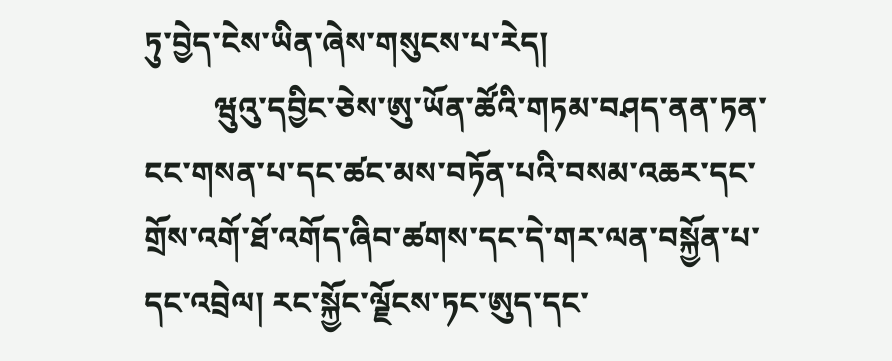ཏུ་བྱེད་ངེས་ཡིན་ཞེས་གསུངས་པ་རེད།
         ཝུའུ་དབྱིང་ཅེས་ཨུ་ཡོན་ཚོའི་གཏམ་བཤད་ནན་ཏན་ངང་གསན་པ་དང་ཚང་མས་བཏོན་པའི་བསམ་འཆར་དང་གྲོས་འགོ་ཐོ་འགོད་ཞིབ་ཚགས་དང་དེ་གར་ལན་བསྐྱོན་པ་དང་འབྲེལ། རང་སྐྱོང་ལྗོངས་ཏང་ཨུད་དང་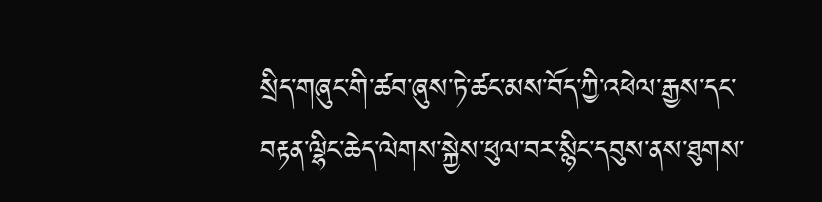སྲིད་གཞུང་གི་ཚབ་ཞུས་ཏེ་ཚང་མས་བོད་ཀྱི་འཕེལ་རྒྱས་དང་བརྟན་ལྷིང་ཆེད་ལེགས་སྐྱེས་ཕུལ་བར་སྙིང་དབུས་ནས་ཐུགས་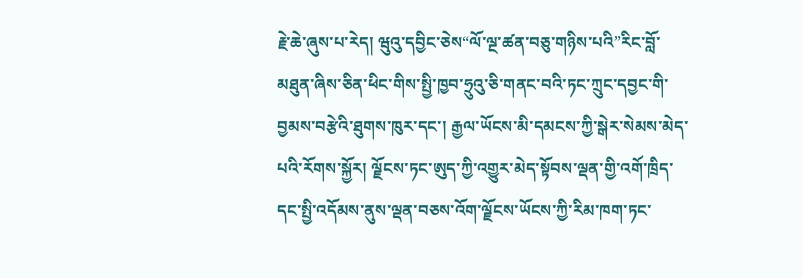རྗེ་ཆེ་ཞུས་པ་རེད། ཝུའུ་དབྱིང་ཅེས“ལོ་ལྔ་ཚན་བཅུ་གཉིས་པའི”རིང་བློ་མཐུན་ཞིས་ཅིན་ཕིང་གིས་སྤྱི་ཁྱབ་ཧྲུའུ་ཅི་གནང་བའི་ཏང་ཀྲུང་དབྱང་གི་བྱམས་བརྩེའི་ཐུགས་ཁུར་དང་། རྒྱལ་ཡོངས་མི་དམངས་ཀྱི་སྒེར་སེམས་མེད་པའི་རོགས་སྐྱོར། ལྗོངས་ཏང་ཨུད་ཀྱི་འགྱུར་མེད་སྟོབས་ལྡན་གྱི་འགོ་ཁྲིད་དང་སྤྱི་འདོམས་ནུས་ལྡན་བཅས་འོག་ལྗོངས་ཡོངས་ཀྱི་རིམ་ཁག་ཏང་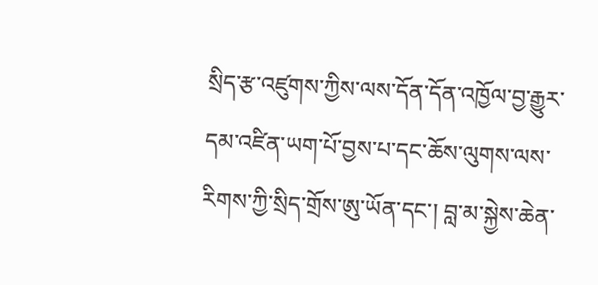སྲིད་རྩ་འཛུགས་ཀྱིས་ལས་དོན་དོན་འཁྱོལ་བྱ་རྒྱུར་དམ་འཛིན་ཡག་པོ་བྱས་པ་དང་ཆོས་ལུགས་ལས་རིགས་ཀྱི་སྲིད་གྲོས་ཨུ་ཡོན་དང་། བླ་མ་སྐྱེས་ཆེན་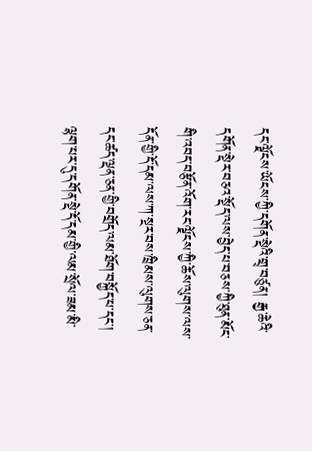དང་ལྗོངས་ཡོངས་ཀྱི་དགོན་སྡེའི་གྲྭ་བཙུན། རྒྱ་ཆེའི་དགོན་སྡེར་བཅའ་སྡོད་ལས་བྱེད་པ་བཅས་ཀྱི་ཐུན་མོང་གི་འབད་བརྩོན་འོག་རང་ལྗོངས་ཀྱི་ཆོས་ལུགས་ལས་དོན་གྱི་དོ་དམ་ལས་ཀ་སྔར་བས་ཁྲིམས་ལུགས་ཅན་དང་ཚད་ལྡན་ཅན་གྱི་བགྲོད་ལམ་ཐོག་བསྐྱོད་པ་དང་། ལྷག་པར་དུ་དགོན་སྡེ་དོ་དམ་གྱི་ལམ་སྲོལ་ཟམ་མི་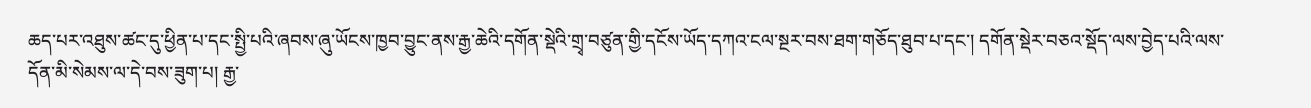ཆད་པར་འཐུས་ཚང་དུ་ཕྱིན་པ་དང་སྤྱི་པའི་ཞབས་ཞུ་ཡོངས་ཁྱབ་བྱུང་ནས་རྒྱ་ཆེའི་དགོན་སྡེའི་གྲྭ་བཙུན་གྱི་དངོས་ཡོད་དཀའ་ངལ་སྔར་བས་ཐག་གཅོད་ཐུབ་པ་དང་། དགོན་སྡེར་བཅའ་སྡོད་ལས་བྱེད་པའི་ལས་དོན་མི་སེམས་ལ་དེ་བས་ཟུག་པ། རྒྱ་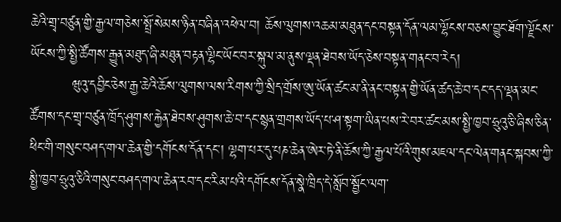ཆེའི་གྲྭ་བཙུན་གྱི་རྒྱལ་གཅེས་སྤྲོ་སེམས་ཉིན་བཞིན་འཕེལ་བ། ཆོས་ལུགས་འཆམ་མཐུན་དང་བསྟན་དོན་ལམ་ལྷོངས་བཅས་བྱུང་ཐོག་ལྗོངས་ཡོངས་ཀྱི་སྤྱི་ཚོགས་རྒྱུན་མཐུད་ཞི་མཐུན་བརྟན་ལྷིང་ཡོང་བར་སྐུལ་མ་ནུས་ལྡན་ཐེབས་ཡོད་ཅེས་བསྟན་གནང་བ་རེད།
         ཝུའུ་དབྱིང་ཅེས་རྒྱ་ཆེའི་ཆོས་ལུགས་ལས་རིགས་ཀྱི་སྲིད་གྲོས་ཨུ་ཡོན་ཚང་མ་ནི་ནང་བསྟན་གྱི་ཡོན་ཚད་ཆེ་བ་དང་དད་ལྡན་མང་ཚོགས་དང་གྲྭ་བཙུན་ཁྲོད་ཤུགས་རྐྱེན་ཐེབས་ཤུགས་ཆེ་བ་དང་སྙན་གྲགས་ཡོད་པ་ཤ་སྟག་ཡིན་པས་རེ་བར་ཚང་མས་སྤྱི་ཁྱབ་ཧྲུའུ་ཅི་ཞིས་ཅིན་ཕིང་གི་གསུང་བཤད་གལ་ཆེན་གྱི་དགོངས་དོན་དང་། ལྷག་པར་དུ་པཎ་ཆེན་ཨེར་ཏེ་ནི་ཆོས་ཀྱི་རྒྱལ་པོའི་གུས་མཇལ་དང་ལེན་གནང་སྐབས་ཀྱི་སྤྱི་ཁྱབ་ཧྲུའུ་ཅིའི་གསུང་བཤད་གལ་ཆེན་རབ་དང་རིམ་པའི་དགོངས་དོན་སྣེ་ཁྲིད་དེ་སློབ་སྦྱོང་ལག་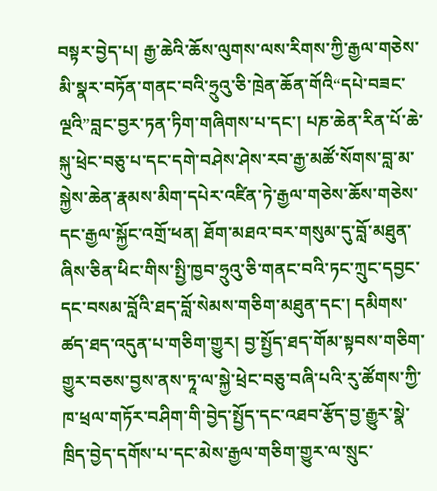བསྟར་བྱེད་པ། རྒྱ་ཆེའི་ཆོས་ལུགས་ལས་རིགས་ཀྱི་རྒྱལ་གཅེས་མི་སྣར་བཏོན་གནང་བའི་ཧྲུའུ་ཅི་ཁྲེན་ཆོན་གོའི“དཔེ་བཟང་ལྔའི”བླང་བྱར་ཏན་ཏིག་གཞིགས་པ་དང་། པཎ་ཆེན་རིན་པོ་ཆེ་སྐུ་ཕྲེང་བཅུ་པ་དང་དགེ་བཤེས་ཤེས་རབ་རྒྱ་མཚོ་སོགས་བླ་མ་སྐྱེས་ཆེན་རྣམས་མིག་དཔེར་འཛིན་ཏེ་རྒྱལ་གཅེས་ཆོས་གཅེས་དང་རྒྱལ་སྐྱོང་འགྲོ་ཕན། ཐོག་མཐའ་བར་གསུམ་དུ་བློ་མཐུན་ཞིས་ཅིན་ཕིང་གིས་སྤྱི་ཁྱབ་ཧྲུའུ་ཅི་གནང་བའི་ཏང་ཀྲུང་དབྱང་དང་བསམ་བློའི་ཐད་བློ་སེམས་གཅིག་མཐུན་དང་། དམིགས་ཚད་ཐད་འདུན་པ་གཅིག་གྱུར། བྱ་སྤྱོད་ཐད་གོམ་སྟབས་གཅིག་གྱུར་བཅས་བྱས་ནས་ཏཱ་ལ་སྐྱེ་ཕྲེང་བཅུ་བཞི་པའི་རུ་ཚོགས་ཀྱི་ཁ་ཕྲལ་གཏོར་བཤིག་གི་བྱེད་སྤྱོད་དང་འཐབ་རྩོད་བྱ་རྒྱུར་སྣེ་ཁྲིད་བྱེད་དགོས་པ་དང་མེས་རྒྱལ་གཅིག་གྱུར་ལ་སྲུང་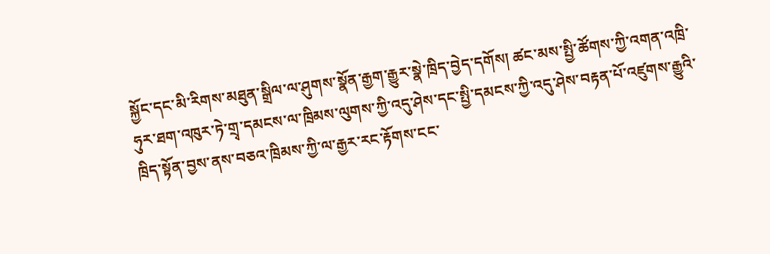སྐྱོང་དང་མི་རིགས་མཐུན་སྒྲིལ་ལ་ཤུགས་སྣོན་རྒྱག་རྒྱུར་སྣེ་ཁྲིད་བྱེད་དགོས། ཚང་མས་སྤྱི་ཚོགས་ཀྱི་འགན་འཁྲི་ཧུར་ཐག་འཁུར་ཏེ་གྲྭ་དམངས་ལ་ཁྲིམས་ལུགས་ཀྱི་འདུ་ཤེས་དང་སྤྱི་དམངས་ཀྱི་འདུ་ཤེས་བརྟན་པོ་འཛུགས་རྒྱུའི་ཁྲིད་སྟོན་བྱས་ནས་བཅའ་ཁྲིམས་ཀྱི་ལ་རྒྱར་རང་རྟོགས་ངང་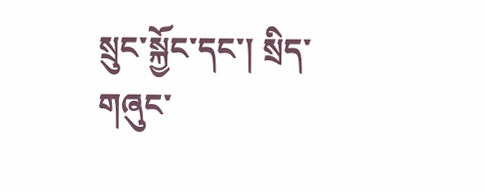སྲུང་སྐྱོང་དང་། སྲིད་གཞུང་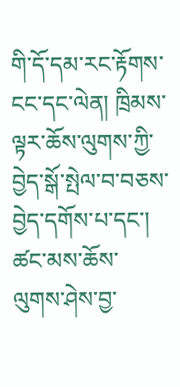གི་དོ་དམ་རང་རྟོགས་ངང་དང་ལེན། ཁྲིམས་ལྟར་ཆོས་ལུགས་ཀྱི་བྱེད་སྒོ་སྤེལ་བ་བཅས་བྱེད་དགོས་པ་དང་། ཚང་མས་ཆོས་ལུགས་ཤེས་བྱ་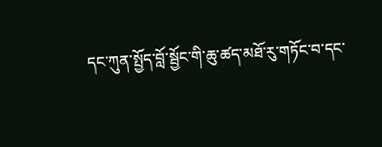དང་ཀུན་སྤྱོད་བློ་སྦྱོང་གི་ཆུ་ཚད་མཐོ་རུ་གཏོང་བ་དང་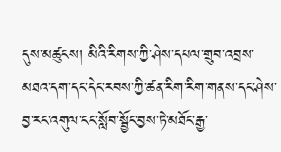དུས་མཚུངས། མིའི་རིགས་ཀྱི་ཤེས་དཔལ་གྲུབ་འབྲས་མཐའ་དག་དང་དེང་རབས་ཀྱི་ཚན་རིག་རིག་གནས་དང་ཤེས་བྱ་རང་འགུལ་ངང་སློབ་སྦྱོང་བྱས་ཏེ་མཐོང་རྒྱ་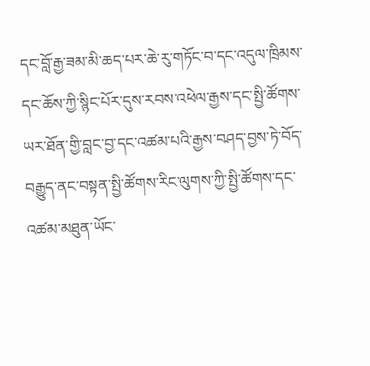དང་བློ་རྒྱ་ཟམ་མི་ཆད་པར་ཆེ་རུ་གཏོང་བ་དང་འདུལ་ཁྲིམས་དང་ཆོས་ཀྱི་སྙིང་པོར་དུས་རབས་འཕེལ་རྒྱས་དང་སྤྱི་ཚོགས་ཡར་ཐོན་གྱི་བླང་བྱ་དང་འཚམ་པའི་རྒྱས་བཤད་བྱས་ཏེ་བོད་བརྒྱུད་ནང་བསྟན་སྤྱི་ཚོགས་རིང་ལུགས་ཀྱི་སྤྱི་ཚོགས་དང་འཚམ་མཐུན་ཡོང་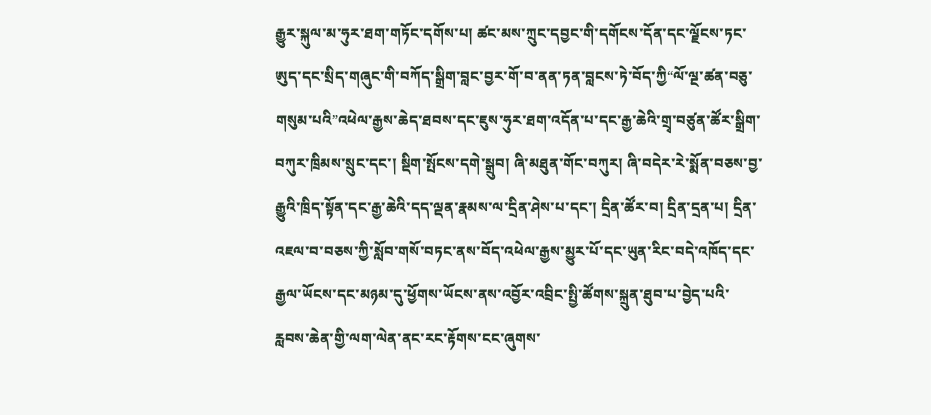རྒྱུར་སྐུལ་མ་ཧུར་ཐག་གཏོང་དགོས་པ། ཚང་མས་ཀྲུང་དབྱང་གི་དགོངས་དོན་དང་ལྗོངས་ཏང་ཨུད་དང་སྲིད་གཞུང་གི་བཀོད་སྒྲིག་བླང་བྱར་གོ་བ་ནན་ཏན་བླངས་ཏེ་བོད་ཀྱི“ལོ་ལྔ་ཚན་བཅུ་གསུམ་པའི”འཕེལ་རྒྱས་ཆེད་ཐབས་དང་ཇུས་ཧུར་ཐག་འདོན་པ་དང་རྒྱ་ཆེའི་གྲྭ་བཙུན་ཚོར་སྒྲིག་བཀུར་ཁྲིམས་སྲུང་དང་། སྡིག་སྤོངས་དགེ་སྒྲུབ། ཞི་མཐུན་གོང་བཀུར། ཞི་བདེར་རེ་སྨོན་བཅས་བྱ་རྒྱུའི་ཁྲིད་སྟོན་དང་རྒྱ་ཆེའི་དད་ལྡན་རྣམས་ལ་དྲིན་ཤེས་པ་དང་། དྲིན་ཚོར་བ། དྲིན་དྲན་པ། དྲིན་འཇལ་བ་བཅས་ཀྱི་སློབ་གསོ་བཏང་ནས་བོད་འཕེལ་རྒྱས་མྱུར་པོ་དང་ཡུན་རིང་བདེ་འཁོད་དང་རྒྱལ་ཡོངས་དང་མཉམ་དུ་ཕྱོགས་ཡོངས་ནས་འབྱོར་འབྲིང་སྤྱི་ཚོགས་སྐྲུན་ཐུབ་པ་བྱེད་པའི་རླབས་ཆེན་གྱི་ལག་ལེན་ནང་རང་རྟོགས་ངང་ཞུགས་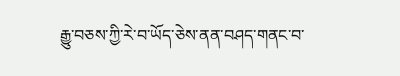རྒྱུ་བཅས་ཀྱི་རེ་བ་ཡོད་ཅེས་ནན་བཤད་གནང་བ་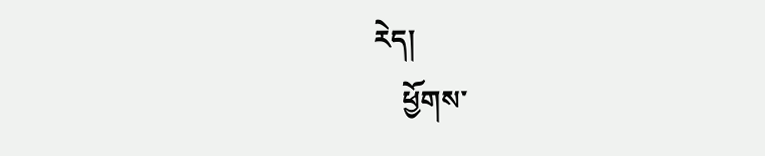རེད།
    ཕྱོགས་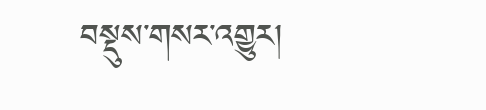བསྡུས་གསར་འགྱུར།